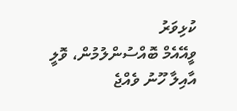ކުޅިވަރު
ވީއޭއެމް ބޮއްސުންލުމުން، ވޮލީ އާއިލާ ހޫނު ވެއްޖެ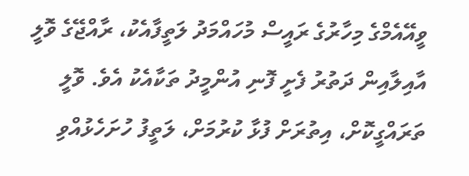ވީއޭއެމްގެ މިހާރުގެ ރައީސް މުހައްމަދު ލަތީފާއެކު، ރާއްޖޭގެ ވޮލީ އާއިލާއިން ދަތުރު ފެށީ ފޮނި އުންމީދު ތަކާއެކު އެވެ. ވޮލީ ތަރައްގީކޮށް، އިތުރަށް ފުޅާ ކުރުމަށް، ލަތީފު ހުށަހެޅުއްވި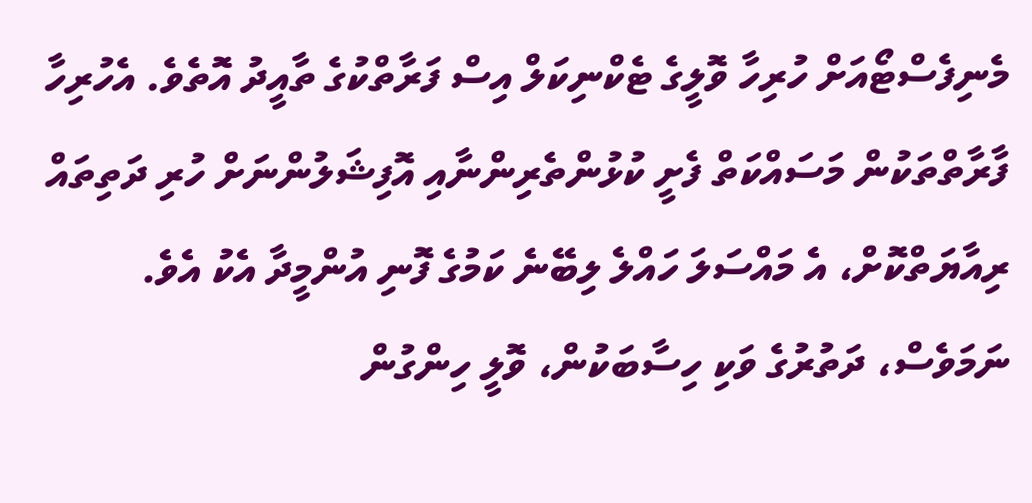މެނިފެސްޓޯއަށް ހުރިހާ ވޮލީގެ ޓެކްނިކަލް އިސް ފަރާތްކުގެ ތާއީދު އޮތެވެ. އެހުރިހާ ފާރާތްތަކުން މަސައްކަތް ފެށީ ކުޅުންތެރިންނާއި އޮފިޝަލުންނަށް ހުރި ދަތިތައް ރިއާޔަތްކޮށް، އެ މައްސަލަ ހައްލެ ލިބޭނެ ކަމުގެ ފޮނި އުންމީދާ އެކު އެވެ.
ނަމަވެސް، ދަތުރުގެ ވަކި ހިސާބަކުން، ވޮލީ ހިންގުން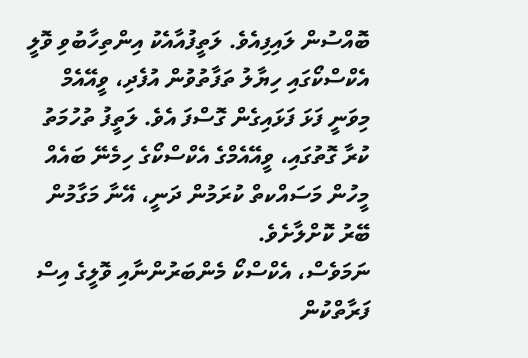ބޮއްސުން ލައިފިއެވެ. ލަތީފުއާއެކު އިންތިހާބުވި ވޮލީ އެކްސްކޯގައި ހިޔާލު ތަފާތުވުން އުފެދި، ވީއޭއެމް މިވަނީ ފަޅަ ފަޅައިގެން ގޮސްފަ އެވެ. ލަތީފު ތުހުމަތު ކުރާ ގޮތުގައި، ވީއޭއެމްގެ އެކްސްކޯގެ ހިމެނޭ ބައެއް މީހުން މަސައްކތް ކުރަމުން ދަނީ، އޭނާ މަގާމުން ބޭރު ކޮށްލާށެވެ.
ނަމަވެސް، އެކްސްކޯ މެންބަރުންނާއި ވޮލީގެ އިސް ފަރާތްކުން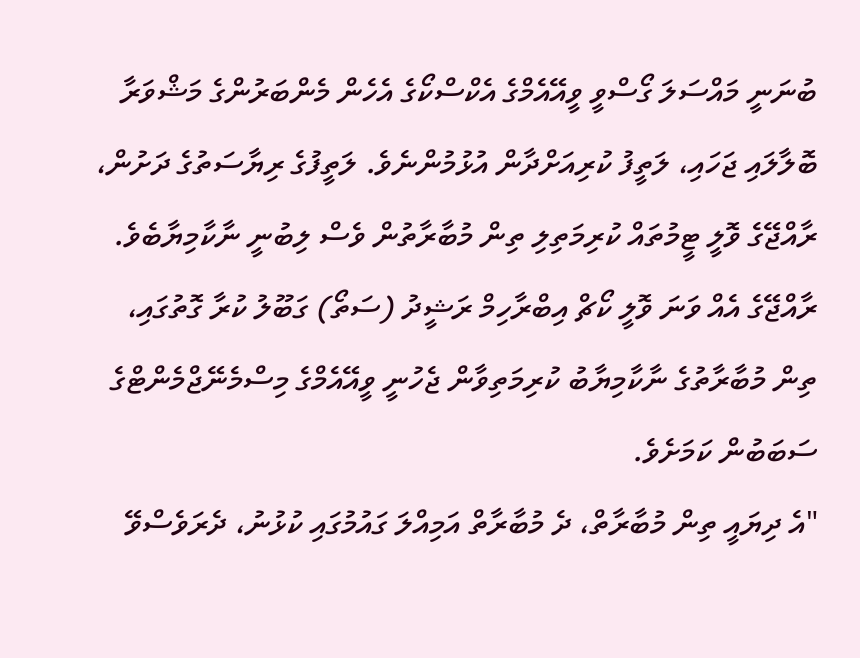ބުނަނީ މައްސަލަ ގޯސްވީ ވީއޭއެމްގެ އެކްސްކޯގެ އެހެން މެންބަރުންގެ މަޝްވަރާ ބޮލާލައި ޖަހައި، ލަތީފު ކުރިއަށްދާން އުޅުމުންނެވެ. ލަތީފުގެ ރިޔާސަތުގެ ދަށުން، ރާއްޖޭގެ ވޮލީ ޓީމުތައް ކުރިމަތިލި ތިން މުބާރާތުން ވެސް ލިބުނީ ނާކާމިޔާބެވެ.
ރާއްޖޭގެ އެއް ވަނަ ވޮލީ ކޯޗް އިބްރާހިމް ރަޝީދު (ސަތޯ) ގަބޫލު ކުރާ ގޮތުގައި، ތިން މުބާރާތުގެ ނާކާމިޔާބު ކުރިމަތިވާން ޖެހުނީ ވީއޭއެމްގެ މިސްމެނޭޖްމެންޓްގެ ސަބަބުން ކަމަށެވެ.
"އެ ދިޔައީ ތިން މުބާރާތް، ދެ މުބާރާތް އަމިއްލަ ގައުމުގައި ކުޅުނު، ދެރަވެސްވޭ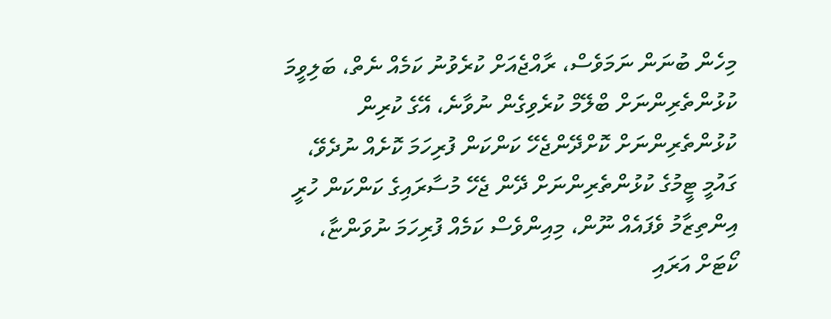މިހެން ބުނަން ނަމަވެސް، ރާއްޖެއަށް ކުރެވުނު ކަމެއް ނެތް، ބަލިވީމަ ކުޅުންތެރިންނަށް ބްލޭމް ކުރެވިގެން ނުވާނެ، އޭގެ ކުރިން ކުޅުންތެރިންނަށް ކޮށްދޭންޖެހޭ ކަންކަން ފުރިހަމަ ކޮށެއް ނުދެވޭ، ގައުމީ ޓީމުގެ ކުޅުންތެރިންނަށް ދޭން ޖެހޭ މުސާރައިގެ ކަންކަން ހުރީ އިންތިޒާމު ވެފައެއް ނޫން، މިއިންވެސް ކަމެއް ފުރިހަމަ ނުވަންޏާ، ކޯޓަށް އަރައި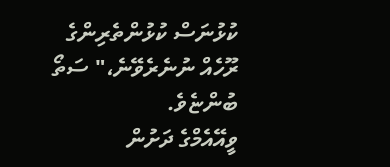ކުޅުނަސް ކުޅުންތެރިންގެ ރޫހެއް ނުނެރެވޭނެ،" ސަތޯ ބުންޏެވެ.
ވީއޭއެމްގެ ދަށުން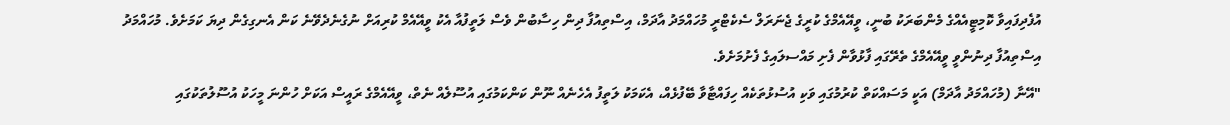އުފެދިފައިވާ ކޮމިޓީއެއްގެ މެންބަރަކު ބުނީ، ވީއޭއެމްގެ ކުރީގެ ޖެނަރަލް ސެކެޓްރީ މުހައްމަދު އާދަމް، އިސްތިއުފާ ދިން ހިސާބުން ވެސް ލަތީފުއާ އެކު ވީއޭއެމް ކުރިއަށް ނުގެނެދެވޭނެ ކަން އެނގިގެން ދިޔަ ކަމަށެވެ. މުހައްމަދު އިސްތިއުފާ ދިނުންވީ ވީއޭއެމްގެ ތެރޭގައި ފާޅުވާން ފެށި މައްސލައިގެ ފެށުމަށެވެ.
"އޭނާ (މުހައްމަދު އާދަމް) އަކީ މަސައްކަތް ކުރުމުގައި ވަކި އުސުޅުތަކެއް ހިފައްޓާވާ ބޭފުޅެއް، އެކަމަކު ލަތީފު އެހެނެއް ނޫން ކަންކަމުގައި އުސޫލެއް ނެތް، ވީއޭއެމްގެ ރައީސް އަކަށް ހުންނަ މީހަކު އުސޫލުތަކުގައި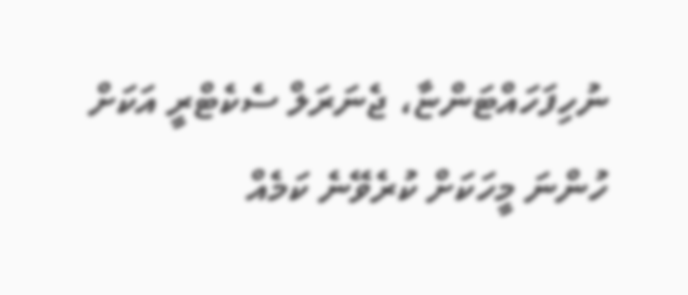ނުހިފަހައްޓަންޏާ، ޖެނަރަލް ސެކެޓްރީ އަކަށް ހުންނަ މީހަކަށް ކުރެވޭނެ ކަމެއް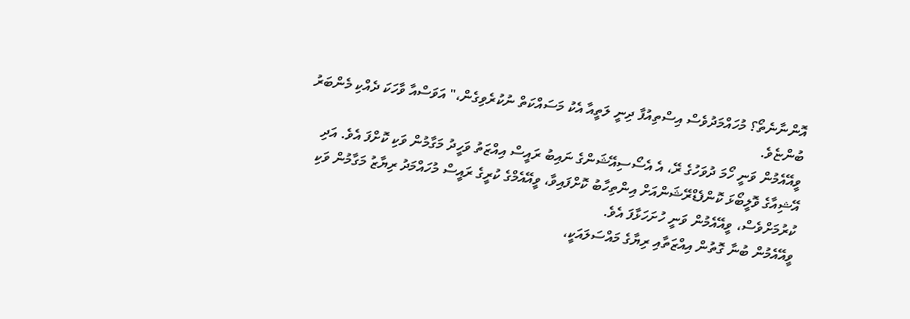އޮންނާނެތޯ؟ މުހައްމަދުވެސް އިސްތިއުފާ ދިނީ ލަތީއާ އެކު މަސައްކަތް ނުކުރެވިގެން،" އަވަސްއާ ވާހަކަ ދެއްކި މެންބަރު ބުންޏެވެ.
ވީއޭއެމުން ވަނީ ހޯމަ ދުވަހުގެ ރޭ، އެ އެސޯސިއޭޝަންގެ ނައިބު ރައީސް އިއްޒަތު ވަހީދު މަގާމުން ވަކި ކޮށްފަ އެވެ. އަދި އޭޝިއާގެ ވޮލީބޯޅަ ކޮންފެޑްރޭޝަންއަށް އިންތިހާބު ކޮށްފައިވާ، ވީއޭއެމްގެ ކުރީގެ ރައީސް މުހައްމަދު ރިޔާޒު މަގާމުން ވަކި ކުރުމަށްވެސް، ވީއޭއެމުން ވަނީ ހުށަހަޅާފަ އެވެ.
ވީއޭއެމުން ބުނާ ގޮތުން އިއްޒަތާއި ރިޔާގެ މައްސަލައަކީ،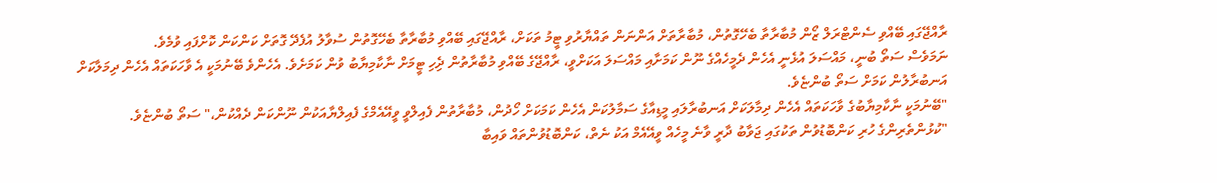ރާއްޖޭގައި ބޭއްވި ސެންޓްރަލް ޒޯން މުބާރާތާ ބެހޭގޮތުން، މުބާރާތަށް އަންނަން ތައްޔާރުވި ޓީމު ތަކަށް، ރާއްޖޭގައި ބޭއްވި މުބާރާތާ ބެހޭގޮތުން ސުވާލު އުފެދޭ ގޮތަށް ކަންކަން ކޮށްފައި ވުމެވެ.
ނަމަވެސް ސަތޯ ބުނީ، މައްސަލަ އުޅެނީ އެހެން ދެމީހެއްގެ ނޫން ކަމަށާއި މައްސަލަ އަކަށްވީ، ރާއްޖޭގެ ބޭއްވި މުބާރާތުން ދިެހި ޓީމަށް ނާކާމިޔާބު ވުން ކަމަށެވެ. އެހެންވެ ބޭނުމަކީ އެ ވާހަކަތައް އެހެން ދިމަލާކަށް އަނބުރާލުން ކަމަށް ސަތޯ ބުންޏެވެ.
"ބޭނުމަކީ ނާކާމިޔާބުގެ ވާހަކަތައް އެހެން ދިމާލަކަށް އަނބުރާލައި މީޑިއާގެ ސަމާލުކަން އެހެން ކަމަކަށް ހޯދުން، މުބާރާތުން ފެއިލްވީ ވީއޭއެމްގެ ފެއިލްޔާއަކުން ނޫންކަން ދެއްކުން،" ސަތޯ ބުންޏެވެ.
"ކުޅުންތެރިންގެ ހުރި ކަންބޮޑުވުން ތަކުގައި ޖަވާބު ދާރީ ވާނެ މީހެއް ވީއޭއެމް އަކު ނެތް، ކަންބޮޑުވުންތައް ވައިބާ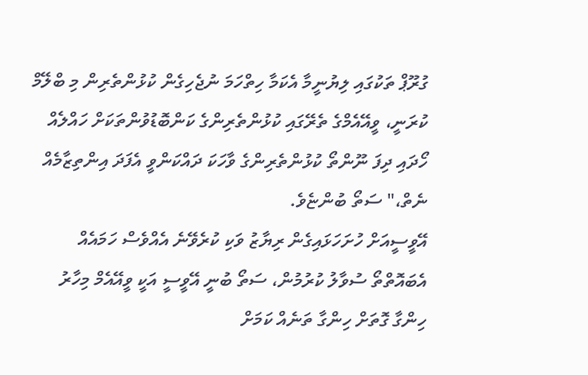ގުރޫޕް ތަކުގައި ލިޔުނީމާ އެކަމާ ހިތްހަމަ ނުޖެހިގެން ކުޅުންތެރިން މި ބްލޭމް ކުރަނީ، ވީއޭއެމްގެ ތެރޭގައި ކުޅުންތެރިންގެ ކަންބޮޑުވުންތަކަށް ހައްލެއް ހޯދައި ދިފަ ނޫންތޯ ކުޅުންތެރިންގެ ވާހަކަ ދައްކަންވީ އެފަދަ އިންތިޒާމެއް ނެތް،" ސަތޯ ބުންޏެވެ.
އޭވީސީއަށް ހުށަހަޅައިގެން ރިޔާޒު ވަކި ކުރެވޭނެ އެއްވެސް ހަމައެއް އެބައޮތްތޯ ސުވާލު ކުރުމުން، ސަތޯ ބުނީ އޭވީސީ އަކީ ވީއޭއެމް މިހާރު ހިންގާ ގޮތަށް ހިންގާ ތަނެއް ކަމަށް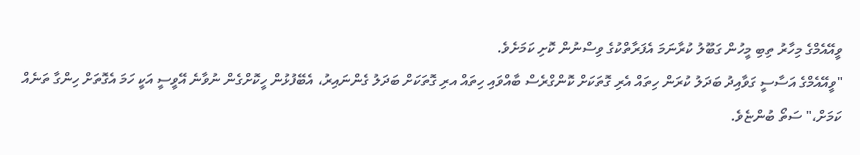ވީއޭއެމްގެ މިހާރު ތިބި މީހުން ގަބޫލު ކުރާނަމަ އެފަރާތްކުގެ ވިސްނުން ކޮށި ކަމަށެވެ.
"ވީއޭއެމްގެ އަސާސީ ގަވާއިދު ބަދަލު ކުރަން ހިތައް އެރި ގޮތަކަށް ކޮންގްރެސް ބާއްވައި ހިތައް އރި ގޮތަކަށް ބަދަލު ގެންނައިރު، އެބޭފުޅުން ހީކޮށްގެން ނުވާނެ އޭވީސީ އަކީ ހަމަ އެގޮތަށް ހިންގާ ތަނެއް ކަމަށް،" ސަތޯ ބުންޏެވެ.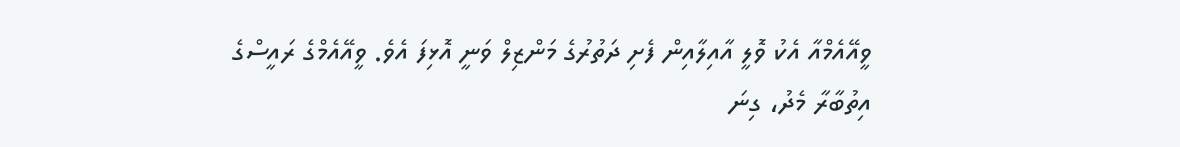ވީއޭއެމްއާ އެކު ވޮލީ އާއިލާއިން ފެށި ދަތުރުގެ މަންޒިލް ވަނީ އޮޅިފަ އެވެ. ވީއޭއެމްގެ ރައީސްގެ އިތުބާރާ މެދު، ގިނަ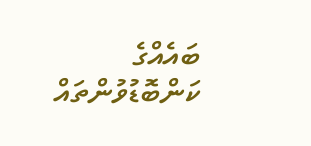ބައެއްގެ ކަންބޮޑުވުންތައް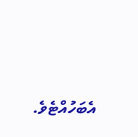އެބަހުއްޓެވެ.